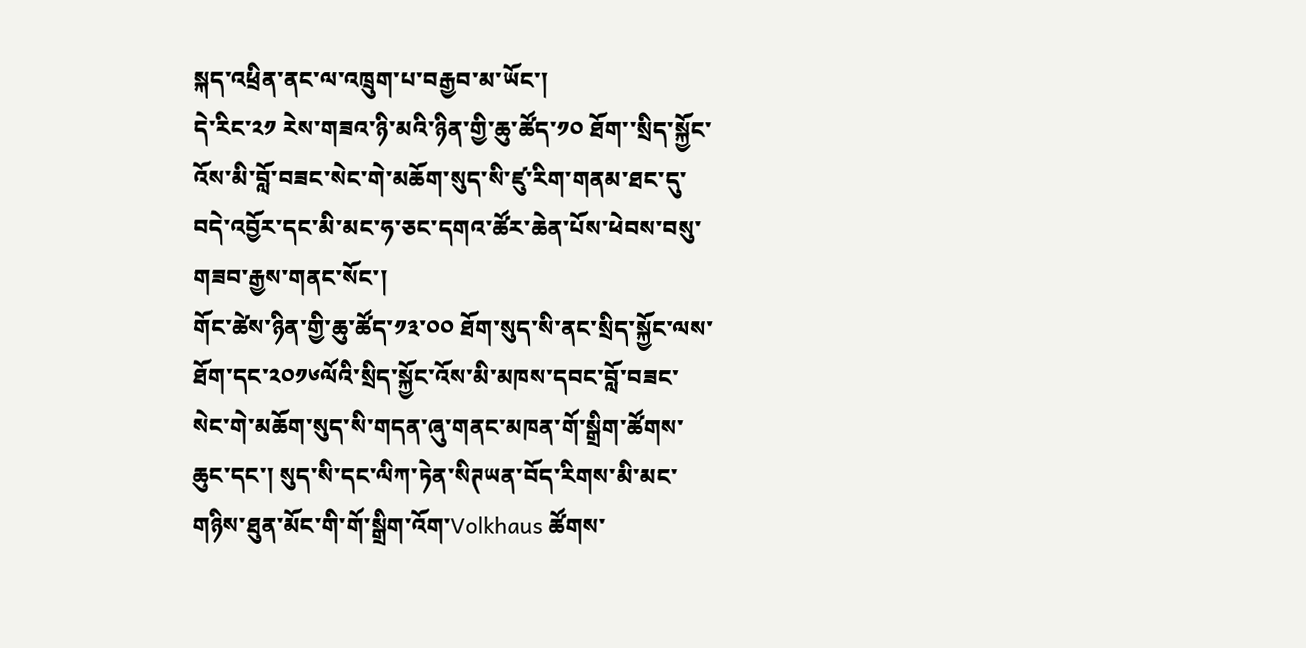སྐད་འཕྲིན་ནང་ལ་འཁྲུག་པ་བརྒྱབ་མ་ཡོང་།
དེ་རིང་༢༡ རེས་གཟའ་ཉི་མའི་ཉིན་གྱི་ཆུ་ཚོད་༡༠ ཐོག་་སྲིད་སྐྱོང་འོས་མི་བློ་བཟང་སེང་གེ་མཆོག་སུད་སི་ཛུ་རིག་གནམ་ཐང་དུ་བདེ་འབྱོར་དང་མི་མང་ཧ་ཅང་དགའ་ཚོར་ཆེན་པོས་ཕེབས་བསུ་གཟབ་རྒྱས་གནང་སོང་།
གོང་ཚེས་ཉིན་གྱི་ཆུ་ཚོད་༡༣་༠༠ ཐོག་སུད་སི་ནང་སྲིད་སྐྱོང་ལས་ཐོག་དང་༢༠༡༦ལོའི་སྲིད་སྐྱོང་འོས་མི་མཁས་དབང་བློ་བཟང་སེང་གེ་མཆོག་སུད་སི་གདན་ཞུ་གནང་མཁན་གོ་སྒྲིག་ཚོགས་ཆུང་དང་། སུད་སི་དང་ལིཀ་ཏེན་སིཊཡན་བོད་རིགས་མི་མང་གཉིས་ཐུན་མོང་གི་གོ་སྒྲིག་འོག་Volkhaus ཚོགས་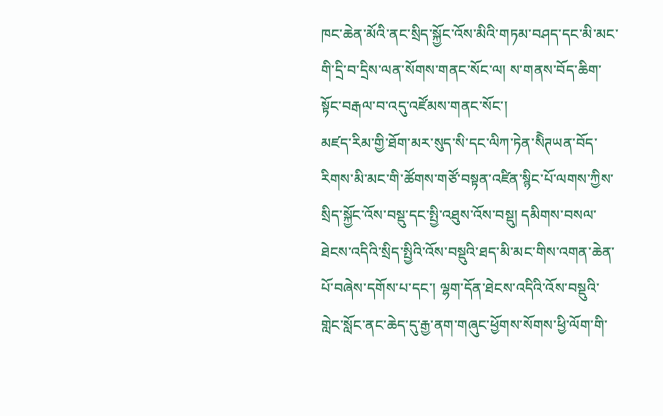ཁང་ཆེན་མོའི་ནང་སྲིད་སྐྱོང་འོས་མིའི་གཏམ་བཤད་དང་མི་མང་གི་དྲི་བ་དྲིས་ལན་སོགས་གནང་སོང་ལ། ས་གནས་བོད་ཆིག་སྟོང་བརྒལ་བ་འདུ་འཛོམས་གནང་སོང་།
མཛད་རིམ་གྱི་ཐོག་མར་སུད་སི་དང་ལིཀ་ཏེན་སིེཊཡན་བོད་རིགས་མི་མང་གི་ཚོགས་གཙོ་བསྟན་འཛིན་སྙིང་པོ་ལགས་ཀྱིས་སྲིད་སྐྱོང་འོས་བསྡུ་དང་སྤྱི་འཐུས་འོས་བསྡུ། དམིགས་བསལ་ཐེངས་འདིའི་སྲིད་སྤྱིའི་འོས་བསྡུའི་ཐད་མི་མང་གིས་འགན་ཆེན་པོ་བཞེས་དགོས་པ་དང་། ལྷག་དོན་ཐེངས་འདིའི་འོས་བསྡུའི་གླེང་སློང་ནང་ཆེད་དུ་རྒྱ་ནག་གཞུང་ཕྱོགས་སོགས་ཕྱི་ལོག་གི་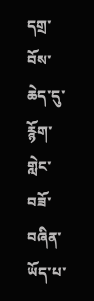དགྲ་བོས་ཆེད་དུ་རྙོག་གླེང་བཟོ་བཞིན་ཡོད་པ་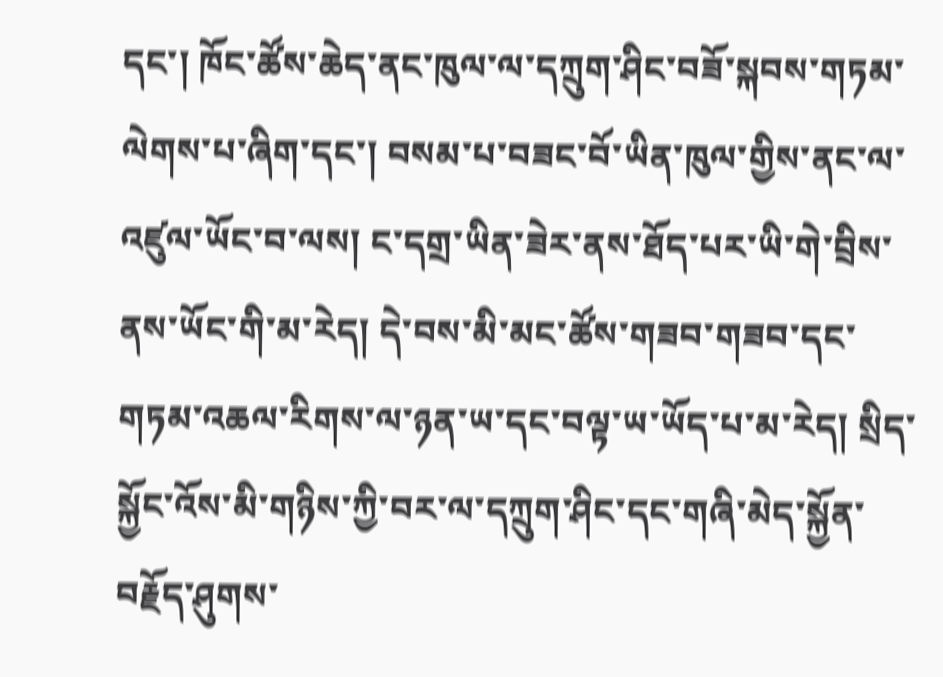དང་། ཁོང་ཚོས་ཆེད་ནང་ཁུལ་ལ་དཀྲུག་ཤིང་བཟོ་སྐབས་གཏམ་ལེགས་པ་ཞིག་དང་། བསམ་པ་བཟང་བོ་ཡིན་ཁུལ་གྱིས་ནང་ལ་འཛུལ་ཡོང་བ་ལས། ང་དགྲ་ཡིན་ཟེར་ནས་ཐོད་པར་ཡི་གེ་བྲིས་ནས་ཡོང་གི་མ་རེད། དེ་བས་མི་མང་ཚོས་གཟབ་གཟབ་དང་གཏམ་འཆལ་རིགས་ལ་ཉན་ཡ་དང་བལྟ་ཡ་ཡོད་པ་མ་རེད། སྲིད་སྐྱོང་འོས་མི་གཉིས་ཀྱི་བར་ལ་དཀྲུག་ཤིང་དང་གཞི་མེད་སྐྱོན་བརྗོད་ཤུགས་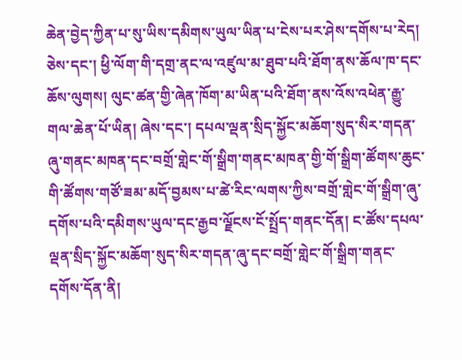ཆེན་བྱེད་ཀྱིན་པ་སུ་ཡིས་དམིགས་ཡུལ་ཡིན་པ་ངེས་པར་ཤེས་དགོས་པ་རེད། ཅེས་དང་། ཕྱི་ལོག་གི་དགྲ་ནང་ལ་འཛུལ་མ་ཐུབ་པའི་ཐོག་ནས་ཆོལ་ཁ་དང་ཆོས་ལུགས། ལུང་ཚན་གྱི་ཞེན་ཁོག་མ་ཡིན་པའི་ཐོག་ནས་འོས་འཕེན་རྒྱུ་གལ་ཆེན་པོ་ཡིན། ཞེས་དང་། དཔལ་ལྡན་སྲིད་སྐྱོང་མཆོག་སུད་སིར་གདན་ཞུ་གནང་མཁན་དང་བགྲོ་གླེང་གོ་སྒྲིག་གནང་མཁན་གྱི་གོ་སྒྲིག་ཚོགས་ཆུང་གི་ཚོགས་གཙོ་ཟམ་མདོ་བྱམས་པ་ཚེ་རིང་ལགས་ཀྱིས་བགྲོ་གླེང་གོ་སྒྲིག་ཞུ་དགོས་པའི་དམིགས་ཡུལ་དང་རྒྱབ་ལྗོངས་ངོ་སྤྲོད་གནང་དོན། ང་ཚོས་དཔལ་ལྡན་སྲིད་སྐྱོང་མཆོག་སུད་སིར་གདན་ཞུ་དང་བགྲོ་གླེང་གོ་སྒྲིག་གནང་དགོས་དོན་ནི།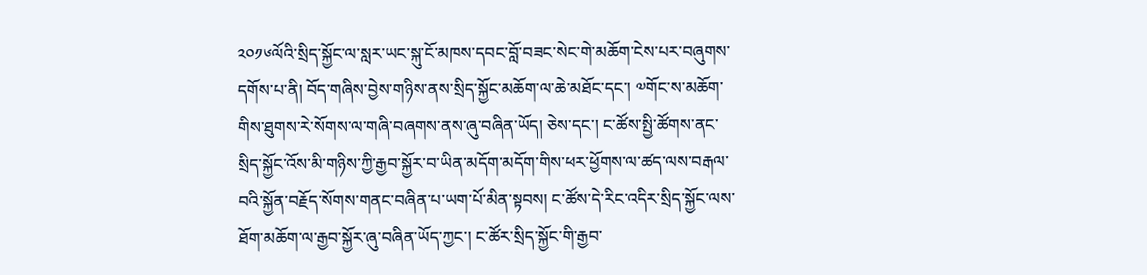༢༠༡༦ལོའི་སྲིད་སྐྱོང་ལ་སླར་ཡང་སྐུ་ངོ་མཁས་དབང་བློ་བཟང་སེང་གེ་མཆོག་ངེས་པར་བཞུགས་དགོས་པ་ནི། བོད་གཞིས་བྱེས་གཉིས་ནས་སྲིད་སྐྱོང་མཆོག་ལ་ཆེ་མཐོང་དང་། ༧གོང་ས་མཆོག་གིས་ཐུགས་རེ་སོགས་ལ་གཞི་བཞགས་ནས་ཞུ་བཞིན་ཡོད། ཅེས་དང་། ང་ཚོས་སྤྱི་ཚོགས་ནང་སྲིད་སྐྱོང་འོས་མི་གཉིས་ཀྱི་རྒྱབ་སྐྱོར་བ་ཡིན་མདོག་མདོག་གིས་ཕར་ཕྱོགས་ལ་ཚད་ལས་བརྒལ་བའི་སྐྱོན་བརྗོད་སོགས་གནང་བཞིན་པ་ཡག་པོ་མིན་སྟབས། ང་ཚོས་དེ་རིང་འདིར་སྲིད་སྐྱོང་ལས་ཐོག་མཆོག་ལ་རྒྱབ་སྐྱོར་ཞུ་བཞིན་ཡོད་ཀྱང་། ང་ཚོར་སྲིད་སྐྱོང་གི་རྒྱབ་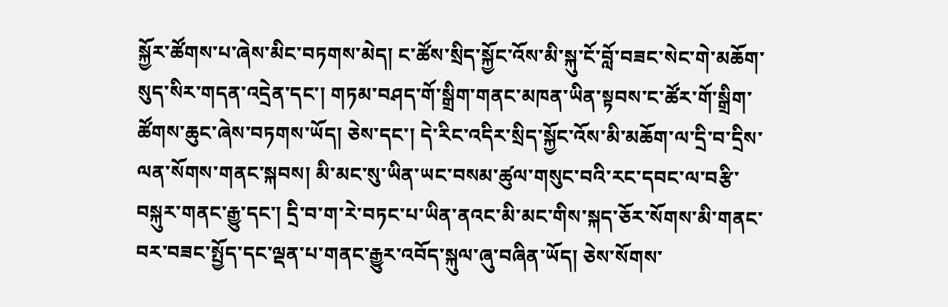སྐྱོར་ཚོགས་པ་ཞེས་མིང་བཏགས་མེད། ང་ཚོས་སྲིད་སྐྱོང་འོས་མི་སྐུ་ངོ་བློ་བཟང་སེང་གེ་མཆོག་སུད་སིར་གདན་འདྲེན་དང་། གཏམ་བཤད་གོ་སྒྲིག་གནང་མཁན་ཡིན་སྟབས་ང་ཚོར་གོ་སྒྲིག་ཚོགས་ཆུང་ཞེས་བཏགས་ཡོད། ཅེས་དང་། དེ་རིང་འདིར་སྲིད་སྐྱོང་འོས་མི་མཆོག་ལ་དྲི་བ་དྲིས་ལན་སོགས་གནང་སྐབས། མི་མང་སུ་ཡིན་ཡང་བསམ་ཚུལ་གསུང་བའི་རང་དབང་ལ་བརྩི་བསྐུར་གནང་རྒྱུ་དང་། དྲི་བ་ག་རེ་བཏང་པ་ཡིན་ནའང་མི་མང་གིས་སྐད་ཅོར་སོགས་མི་གནང་བར་བཟང་སྤྱོད་དང་ལྡན་པ་གནང་རྒྱུར་འབོད་སྐུལ་ཞུ་བཞིན་ཡོད། ཅེས་སོགས་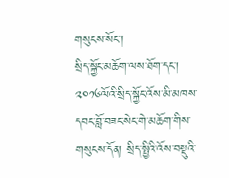གསུངས་སོང་།
སྲིད་སྐྱོང་མཆོག་ལས་ཐོག་དང་། ༢༠༡༦ལོའི་སྲིད་སྐྱོང་འོས་མི་མཁས་དབང་བློ་བཟང་སེང་གེ་མཆོག་གིས་གསུངས་དོན། སྲིད་སྤྱིའི་འོས་བསྡུའི་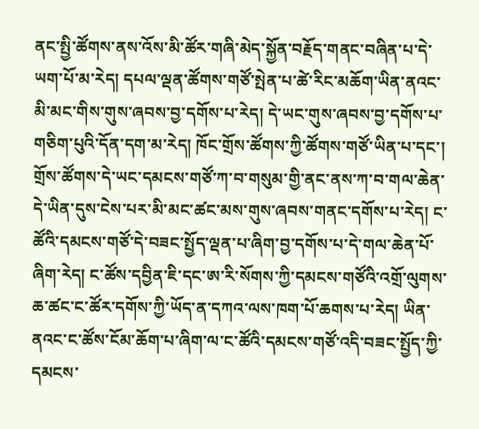ནང་སྤྱི་ཚོགས་ནས་འོས་མི་ཚོར་གཞི་མེད་སྐྱོན་བརྗོད་གནང་བཞིན་པ་དེ་ཡག་པོ་མ་རེད། དཔལ་ལྡན་ཚོགས་གཙོ་སྤེན་པ་ཚེ་རིང་མཆོག་ཡིན་ནའང་མི་མང་གིས་གུས་ཞབས་བྱ་དགོས་པ་རེད། དེ་ཡང་གུས་ཞབས་བྱ་དགོས་པ་གཅིག་པུའི་དོན་དག་མ་རེད། ཁོང་གྲོས་ཚོགས་ཀྱི་ཚོགས་གཙོ་ཡིན་པ་དང་། གྲོས་ཚོགས་དེ་ཡང་དམངས་གཙོ་ཀ་བ་གསུམ་གྱི་ནང་ནས་ཀ་བ་གལ་ཆེན་དེ་ཡིན་དུས་ངེས་པར་མི་མང་ཚང་མས་གུས་ཞབས་གནང་དགོས་པ་རེད། ང་ཚོའི་དམངས་གཙོ་དེ་བཟང་སྤྱོད་ལྡན་པ་ཞིག་བྱ་དགོས་པ་དེ་གལ་ཆེན་པོ་ཞིག་རེད། ང་ཚོས་དབྱིན་ཇི་དང་ཨ་རི་སོགས་ཀྱི་དམངས་གཙོའི་འགྲོ་ལུགས་ཆ་ཚང་ང་ཚོར་དགོས་ཀྱི་ཡོད་ན་དཀའ་ལས་ཁག་པོ་ཆགས་པ་རེད། ཡིན་ནའང་ང་ཚོས་ངོམ་ཆོག་པ་ཞིག་ལ་ང་ཚོའི་དམངས་གཙོ་འདི་བཟང་སྤྱོད་ཀྱི་དམངས་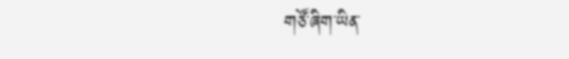གཙོ་ཞིག་ཡིན་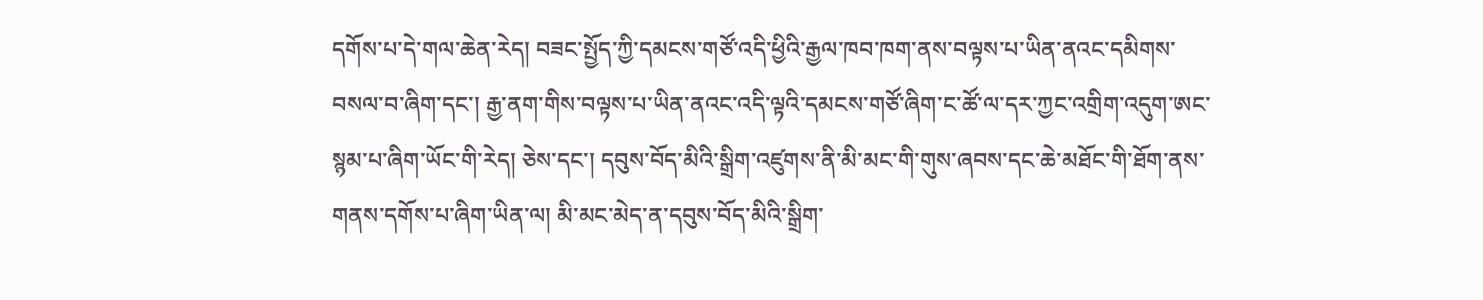དགོས་པ་དེ་གལ་ཆེན་རེད། བཟང་སྤྱོད་ཀྱི་དམངས་གཙོ་འདི་ཕྱིའི་རྒྱལ་ཁབ་ཁག་ནས་བལྟས་པ་ཡིན་ནའང་དམིགས་བསལ་བ་ཞིག་དང་། རྒྱ་ནག་གིས་བལྟས་པ་ཡིན་ནའང་འདི་ལྟའི་དམངས་གཙོ་ཞིག་ང་ཚོ་ལ་དར་ཀྱང་འགྲིག་འདུག་ཨང་སྙམ་པ་ཞིག་ཡོང་གི་རེད། ཅེས་དང་། དབུས་བོད་མིའི་སྒྲིག་འཛུགས་ནི་མི་མང་གི་གུས་ཞབས་དང་ཆེ་མཐོང་གི་ཐོག་ནས་གནས་དགོས་པ་ཞིག་ཡིན་ལ། མི་མང་མེད་ན་དབུས་བོད་མིའི་སྒྲིག་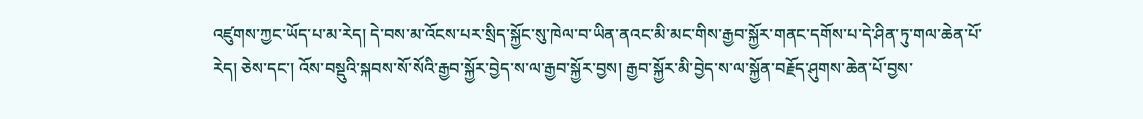འཛུགས་ཀྱང་ཡོད་པ་མ་རེད། དེ་བས་མ་འོངས་པར་སྲིད་སྐྱོང་སུ་ཁེལ་བ་ཡིན་ནའང་མི་མང་གིས་རྒྱབ་སྐྱོར་གནང་དགོས་པ་དེ་ཤིན་ཏུ་གལ་ཆེན་པོ་རེད། ཅེས་དང་། འོས་བསྡུའི་སྐབས་སོ་སོའི་རྒྱབ་སྐྱོར་བྱེད་ས་ལ་རྒྱབ་སྐྱོར་བྱས། རྒྱབ་སྐྱོར་མི་བྱེད་ས་ལ་སྐྱོན་བརྗོད་ཤུགས་ཆེན་པོ་བྱས་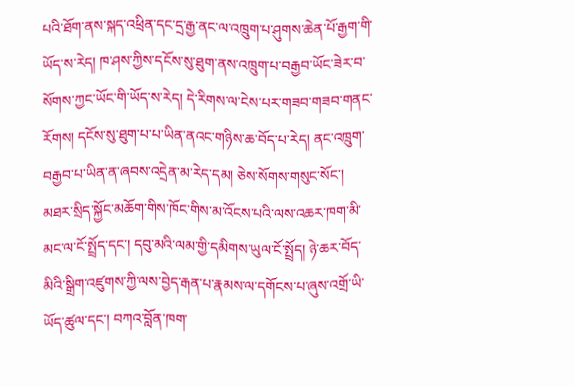པའི་ཐོག་ནས་སྐད་འཕྲིན་དང་དྲ་རྒྱ་ནང་ལ་འཁྲུག་པ་ཤུགས་ཆེན་པོ་རྒྱག་གི་ཡོད་ས་རེད། ཁ་ཤས་ཀྱིས་དངོས་སུ་ཐུག་ནས་འཁྲུག་པ་བརྒྱབ་ཡོང་ཟེར་བ་སོགས་ཀྱང་ཡོང་གི་ཡོད་ས་རེད། དེ་རིགས་ལ་ངེས་པར་གཟབ་གཟབ་གནང་རོགས། དངོས་སུ་ཐུག་པ་པ་ཡིན་ནའང་གཉིས་ཆ་བོད་པ་རེད། ནང་འཁྲུག་བརྒྱབ་པ་ཡིན་ན་ཞབས་འདྲེན་མ་རེད་དམ། ཅེས་སོགས་གསུང་སོང་།
མཐར་སྲིད་སྐྱོང་མཆོག་གིས་ཁོང་གིས་མ་འོངས་པའི་ལས་འཆར་ཁག་མི་མང་ལ་ངོ་སྤྲོད་དང་། དབུ་མའི་ལམ་གྱི་དམིགས་ཡུལ་ངོ་སྤྲོད། ཉེ་ཆར་བོད་མིའི་སྒྲིག་འཛུགས་ཀྱི་ལས་བྱེད་རྒན་པ་རྣམས་ལ་དགོངས་པ་ཞུས་འགྲོ་ཡི་ཡོད་ཚུལ་དང་། བཀའ་བློན་ཁག་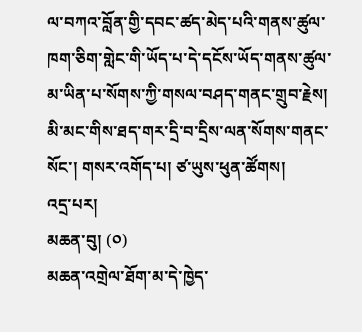ལ་བཀའ་བློན་གྱི་དབང་ཚད་མེད་པའི་གནས་ཚུལ་ཁག་ཅིག་གླེང་གི་ཡོད་པ་དེ་དངོས་ཡོད་གནས་ཚུལ་མ་ཡིན་པ་སོགས་ཀྱི་གསལ་བཤད་གནང་གྲུབ་རྗེས། མི་མང་གིས་ཐད་གར་དྲི་བ་དྲིས་ལན་སོགས་གནང་སོང་། གསར་འགོད་པ། ཙ་ཡུས་ཕུན་ཚོགས།
འདྲ་པར།
མཆན་བུ། (༠)
མཆན་འགྲེལ་ཐོག་མ་དེ་ཁྱེད་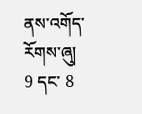ནས་འགོད་རོགས་ཞུ།
9 དང་ 8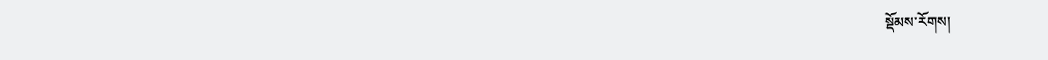སྡོམས་རོགས།